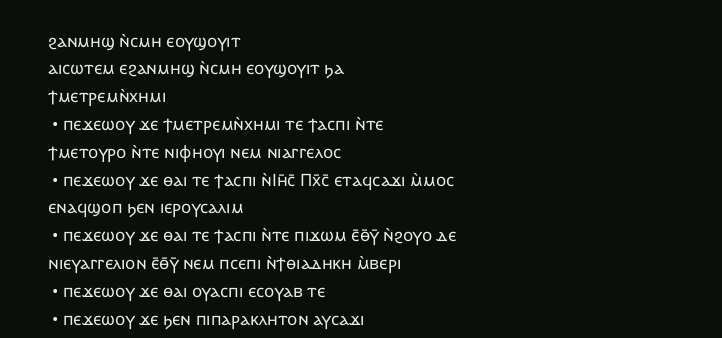ϩⲁⲛⲙⲏϣ ⲛ̀ⲥⲙⲏ ⲉⲟⲩϣⲟⲩⲓⲧ
ⲁⲓⲥⲱⲧⲉⲙ ⲉϩⲁⲛⲙⲏϣ ⲛ̀ⲥⲙⲏ ⲉⲟⲩϣⲟⲩⲓⲧ ϧⲁ ϯⲙⲉⲧⲣⲉⲙⲛ̀ⲭⲏⲙⲓ
 • ⲡⲉϫⲉⲱⲟⲩ ϫⲉ ϯⲙⲉⲧⲣⲉⲙⲛ̀ⲭⲏⲙⲓ ⲧⲉ ϯⲁⲥⲡⲓ ⲛ̀ⲧⲉ ϯⲙⲉⲧⲟⲩⲣⲟ ⲛ̀ⲧⲉ ⲛⲓⲫⲏⲟⲩⲓ ⲛⲉⲙ ⲛⲓⲁⲅⲅⲉⲗⲟⲥ
 • ⲡⲉϫⲉⲱⲟⲩ ϫⲉ ⲑⲁⲓ ⲧⲉ ϯⲁⲥⲡⲓ ⲛ̀Ⲓⲏ̄ⲥ̄ Ⲡⲭ̄ⲥ̄ ⲉⲧⲁϥⲥⲁϫⲓ ⲙ̀ⲙⲟⲥ ⲉⲛⲁϥϣⲟⲡ ϧⲉⲛ ⲓⲉⲣⲟⲩⲥⲁⲗⲓⲙ
 • ⲡⲉϫⲉⲱⲟⲩ ϫⲉ ⲑⲁⲓ ⲧⲉ ϯⲁⲥⲡⲓ ⲛ̀ⲧⲉ ⲡⲓϫⲱⲙ ⲉ̄ⲑ̄ⲩ̄ ⲛ̀ϩⲟⲩⲟ ⲇⲉ ⲛⲓⲉⲩⲁⲅⲅⲉⲗⲓⲟⲛ ⲉ̄ⲑ̄ⲩ̄ ⲛⲉⲙ ⲡⲥⲉⲡⲓ ⲛ̀ϯⲑⲓⲁⲇⲏⲕⲏ ⲙ̀ⲃⲉⲣⲓ
 • ⲡⲉϫⲉⲱⲟⲩ ϫⲉ ⲑⲁⲓ ⲟⲩⲁⲥⲡⲓ ⲉⲥⲟⲩⲁⲃ ⲧⲉ
 • ⲡⲉϫⲉⲱⲟⲩ ϫⲉ ϧⲉⲛ ⲡⲓⲡⲁⲣⲁⲕⲗⲏⲧⲟⲛ ⲁⲩⲥⲁϫⲓ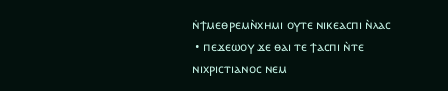ⲛ̇ϯⲙⲉⲑⲣⲉⲙⲛ̀ⲭⲏⲙⲓ ⲟⲩⲧⲉ ⲛⲓⲕⲉⲁⲥⲡⲓ ⲛ̀ⲗⲁⲥ
 • ⲡⲉϫⲉⲱⲟⲩ ϫⲉ ⲑⲁⲓ ⲧⲉ ϯⲁⲥⲡⲓ ⲛ̀ⲧⲉ ⲛⲓⲭⲣⲓⲥⲧⲓⲁⲛⲟⲥ ⲛⲉⲙ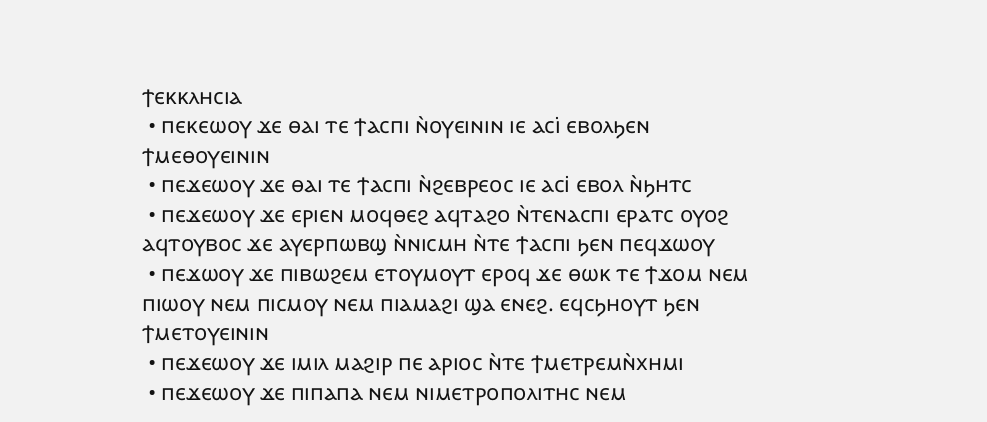ϯⲉⲕⲕⲗⲏⲥⲓⲁ
 • ⲡⲉⲕⲉⲱⲟⲩ ϫⲉ ⲑⲁⲓ ⲧⲉ ϯⲁⲥⲡⲓ ⲛ̀ⲟⲩⲉⲓⲛⲓⲛ ⲓⲉ ⲁⲥⲓ̇ ⲉⲃⲟⲗϧⲉⲛ ϯⲙⲉⲑⲟⲩⲉⲓⲛⲓⲛ
 • ⲡⲉϫⲉⲱⲟⲩ ϫⲉ ⲑⲁⲓ ⲧⲉ ϯⲁⲥⲡⲓ ⲛ̀ϩⲉⲃⲣⲉⲟⲥ ⲓⲉ ⲁⲥⲓ̇ ⲉⲃⲟⲗ ⲛ̀ϧⲏⲧⲥ
 • ⲡⲉϫⲉⲱⲟⲩ ϫⲉ ⲉⲣⲓⲉⲛ ⲙⲟϥⲑⲉϩ ⲁϥⲧⲁϩⲟ ⲛ̀ⲧⲉⲛⲁⲥⲡⲓ ⲉⲣⲁⲧⲥ ⲟⲩⲟϩ ⲁϥⲧⲟⲩⲃⲟⲥ ϫⲉ ⲁⲩⲉⲣⲡⲱⲃϣ ⲛ̀ⲛⲓⲥⲙⲏ ⲛ̀ⲧⲉ ϯⲁⲥⲡⲓ ϧⲉⲛ ⲡⲉϥϫⲱⲟⲩ
 • ⲡⲉϫⲱⲟⲩ ϫⲉ ⲡⲓⲃⲱϩⲉⲙ ⲉⲧⲟⲩⲙⲟⲩⲧ ⲉⲣⲟϥ ϫⲉ ⲑⲱⲕ ⲧⲉ ϯϫⲟⲙ ⲛⲉⲙ ⲡⲓⲱⲟⲩ ⲛⲉⲙ ⲡⲓⲥⲙⲟⲩ ⲛⲉⲙ ⲡⲓⲁⲙⲁϩⲓ ϣⲁ ⲉⲛⲉϩ. ⲉϥⲥϧⲏⲟⲩⲧ ϧⲉⲛ ϯⲙⲉⲧⲟⲩⲉⲓⲛⲓⲛ
 • ⲡⲉϫⲉⲱⲟⲩ ϫⲉ ⲓⲙⲓⲗ ⲙⲁϩⲓⲣ ⲡⲉ ⲁⲣⲓⲟⲥ ⲛ̀ⲧⲉ ϯⲙⲉⲧⲣⲉⲙⲛ̀ⲭⲏⲙⲓ
 • ⲡⲉϫⲉⲱⲟⲩ ϫⲉ ⲡⲓⲡⲁⲡⲁ ⲛⲉⲙ ⲛⲓⲙⲉⲧⲣⲟⲡⲟⲗⲓⲧⲏⲥ ⲛⲉⲙ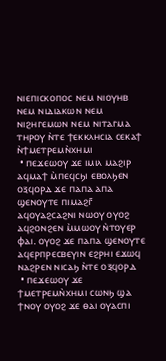ⲛⲓⲉⲡⲓⲥⲕⲟⲡⲟⲥ ⲛⲉⲙ ⲛⲓⲟⲩⲏⲃ ⲛⲉⲙ ⲛⲓⲇⲓⲁⲕⲱⲛ ⲛⲉⲙ ⲛⲓϩⲏⲅⲉⲙⲱⲛ ⲛⲉⲙ ⲛⲓⲧⲁⲅⲙⲁ ⲧⲏⲣⲟⲩ ⲛ̀ⲧⲉ ϯⲉⲕⲕⲗⲏⲥⲓⲁ ⲥⲉⲕⲁϯ ⲛ̀ϯⲙⲉⲧⲣⲉⲙⲛ̀ⲭⲏⲙⲓ
 • ⲡⲉϫⲉⲱⲟⲩ ϫⲉ ⲓⲙⲓⲗ ⲙⲁϩⲓⲣ ⲁϥⲙⲁϯ ⲙ̀ⲡⲉϥⲥϧⲓ ⲉⲃⲟⲗϧⲉⲛ ⲟⲝϥⲟⲣⲇ ϫⲉ ⲡⲁⲡⲁ ⲁⲡⲁ ϣⲉⲛⲟⲩⲧⲉ ⲡⲓⲙⲁϩⲅ̄ ⲁϥⲟⲩⲁϩⲥⲁϩⲛⲓ ⲛⲱⲟⲩ ⲟⲩⲟϩ ⲁϥϩⲟⲛϩⲉⲛ ⲙ̀ⲙⲱⲟⲩ ⲛ̀ⲧⲟⲩⲉⲣ ⲫⲁⲓ. ⲟⲩⲟϩ ϫⲉ ⲡⲁⲡⲁ ϣⲉⲛⲟⲩⲧⲉ  ⲁϥⲉⲣⲡⲣⲉⲥⲃⲉⲩⲓⲛ ⲉϩⲣⲏⲓ ⲉϫⲱϥ ⲛⲁϩⲣⲉⲛ ⲛⲓⲥⲁϧ ⲛ̀ⲧⲉ ⲟⲝϥⲟⲣⲇ
 • ⲡⲉϫⲉⲱⲟⲩ ϫⲉ ϯⲙⲉⲧⲣⲉⲙⲛ̀ⲭⲏⲙⲓ ⲥⲱⲛϧ ϣⲁ ϯⲛⲟⲩ ⲟⲩⲟϩ ϫⲉ ⲑⲁⲓ ⲟⲩⲁⲥⲡⲓ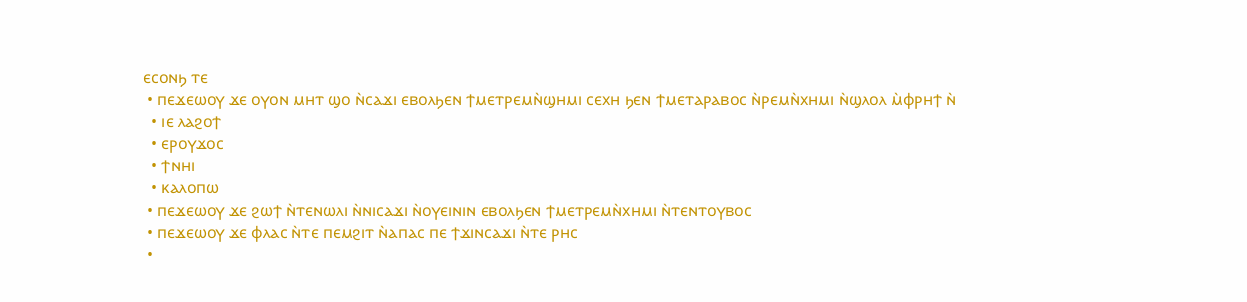ⲉⲥⲟⲛϧ ⲧⲉ
 • ⲡⲉϫⲉⲱⲟⲩ ϫⲉ ⲟⲩⲟⲛ ⲙⲏⲧ ϣⲟ ⲛ̀ⲥⲁϫⲓ ⲉⲃⲟⲗϧⲉⲛ ϯⲙⲉⲧⲣⲉⲙⲛ̀ϣⲏⲙⲓ ⲥⲉⲭⲏ ϧⲉⲛ ϯⲙⲉⲧⲁⲣⲁⲃⲟⲥ ⲛ̀ⲣⲉⲙⲛ̀ⲭⲏⲙⲓ ⲛ̀ϣⲗⲟⲗ ⲙ̀ⲫⲣⲏϯ ⲛ̀
  • ⲓⲉ ⲗⲁϩⲟϯ
  • ⲉⲣⲟⲩϫⲟⲥ
  • ϯⲛⲏⲓ
  • ⲕⲁⲗⲟⲡⲱ
 • ⲡⲉϫⲉⲱⲟⲩ ϫⲉ ϩⲱϯ ⲛ̀ⲧⲉⲛⲱⲗⲓ ⲛ̀ⲛⲓⲥⲁϫⲓ ⲛ̀ⲟⲩⲉⲓⲛⲓⲛ ⲉⲃⲟⲗϧⲉⲛ ϯⲙⲉⲧⲣⲉⲙⲛ̀ⲭⲏⲙⲓ ⲛ̀ⲧⲉⲛⲧⲟⲩⲃⲟⲥ
 • ⲡⲉϫⲉⲱⲟⲩ ϫⲉ ⲫⲗⲁⲥ ⲛ̀ⲧⲉ ⲡⲉⲙϩⲓⲧ ⲛ̀ⲁⲡⲁⲥ ⲡⲉ ϯϫⲓⲛⲥⲁϫⲓ ⲛ̀ⲧⲉ ⲣⲏⲥ
 •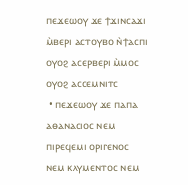ⲡⲉϫⲉⲱⲟⲩ ϫⲉ ϯϫⲓⲛⲥⲁϫⲓ ⲙ̀ⲃⲉⲣⲓ ⲁⲥⲧⲟⲩⲃⲟ ⲛ̀ϯⲁⲥⲡⲓ ⲟⲩⲟϩ ⲁⲥⲉⲣⲃⲉⲣⲓ ⲙ̀ⲙⲟⲥ ⲟⲩⲟϩ ⲁⲥⲥⲉⲙⲛⲓⲧⲥ
 • ⲡⲉϫⲉⲱⲟⲩ ϫⲉ ⲡⲁⲡⲁ ⲁⲑⲁⲛⲁⲥⲓⲟⲥ ⲛⲉⲙ ⲡⲓⲣⲉϥⲉⲙⲓ ⲟⲣⲓⲅⲉⲛⲟⲥ ⲛⲉⲙ ⲕⲗⲩⲙⲉⲛⲧⲟⲥ ⲛⲉⲙ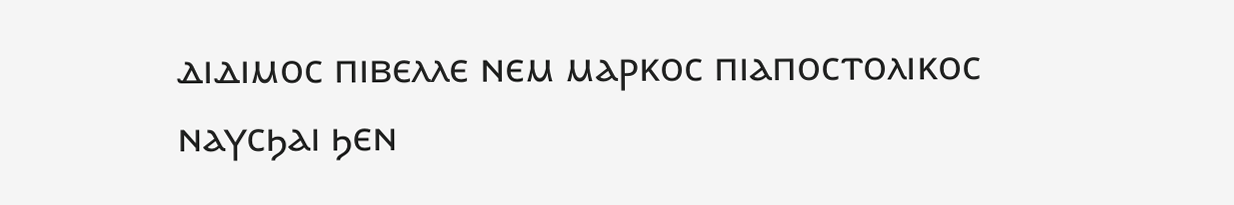ⲇⲓⲇⲓⲙⲟⲥ ⲡⲓⲃⲉⲗⲗⲉ ⲛⲉⲙ ⲙⲁⲣⲕⲟⲥ ⲡⲓⲁⲡⲟⲥⲧⲟⲗⲓⲕⲟⲥ ⲛⲁⲩⲥϧⲁⲓ ϧⲉⲛ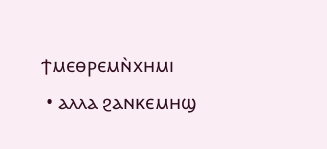ϯⲙⲉⲑⲣⲉⲙⲛ̀ⲭⲏⲙⲓ
 • ⲁⲗⲗⲁ ϩⲁⲛⲕⲉⲙⲏϣ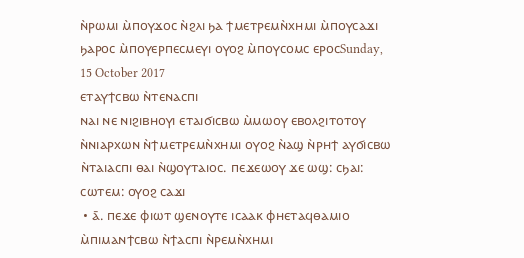ⲛ̀ⲣⲱⲙⲓ ⲙ̀ⲡⲟⲩϫⲟⲥ ⲛ̀ϩⲗⲓ ϧⲁ ϯⲙⲉⲧⲣⲉⲙⲛ̀ⲭⲏⲙⲓ ⲙ̀ⲡⲟⲩⲥⲁϫⲓ ϧⲁⲣⲟⲥ ⲙ̀ⲡⲟⲩⲉⲣⲡⲉⲥⲙⲉⲩⲓ ⲟⲩⲟϩ ⲙ̀ⲡⲟⲩⲥⲟⲙⲥ ⲉⲣⲟⲥSunday, 15 October 2017
ⲉⲧⲁⲩϯⲥⲃⲱ ⲛ̀ⲧⲉⲛⲁⲥⲡⲓ
ⲛⲁⲓ ⲛⲉ ⲛⲓϩⲓⲃⲏⲟⲩⲓ ⲉⲧⲁⲓϭⲓⲥⲃⲱ ⲙ̀ⲙⲱⲟⲩ ⲉⲃⲟⲗϩⲓⲧⲟⲧⲟⲩ ⲛ̀ⲛⲓⲁⲣⲭⲱⲛ ⲛ̀ϯⲙⲉⲧⲣⲉⲙⲛ̀ⲭⲏⲙⲓ ⲟⲩⲟϩ ⲛ̀ⲁϣ ⲛ̀ⲣⲏϯ ⲁⲩϭⲓⲥⲃⲱ ⲛ̀ⲧⲁⲓⲁⲥⲡⲓ ⲑⲁⲓ ⲛ̀ϣⲟⲩⲧⲁⲓⲟⲥ. ⲡⲉϫⲉⲱⲟⲩ ϫⲉ ⲱϣ: ⲥϧⲁⲓ: ⲥⲱⲧⲉⲙ: ⲟⲩⲟϩ ⲥⲁϫⲓ
 • ⲁ̄. ⲡⲉϫⲉ ⲫⲓⲱⲧ ϣⲉⲛⲟⲩⲧⲉ ⲓⲥⲁⲁⲕ ⲫⲏⲉⲧⲁϥⲑⲁⲙⲓⲟ ⲙ̀ⲡⲓⲙⲁⲛϯⲥⲃⲱ ⲛ̀ϯⲁⲥⲡⲓ ⲛ̀ⲣⲉⲙⲛ̀ⲭⲏⲙⲓ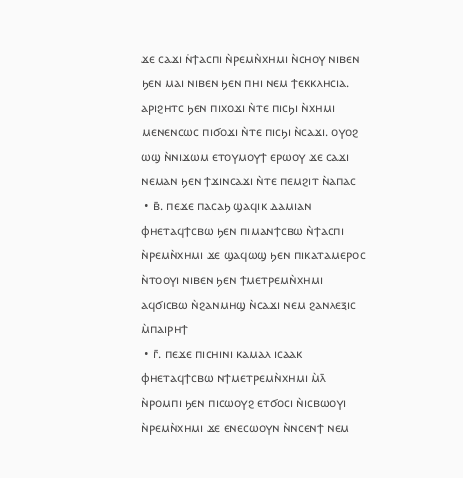ϫⲉ ⲥⲁϫⲓ ⲛ̇ϯⲁⲥⲡⲓ ⲛ̀ⲣⲉⲙⲛ̀ⲭⲏⲙⲓ ⲛ̀ⲥⲏⲟⲩ ⲛⲓⲃⲉⲛ ϧⲉⲛ ⲙⲁⲓ ⲛⲓⲃⲉⲛ ϧⲉⲛ ⲡⲏⲓ ⲛⲉⲙ ϯⲉⲕⲕⲗⲏⲥⲓⲁ. ⲁⲣⲓϩⲏⲧⲥ ϧⲉⲛ ⲡⲓⲭⲟϫⲓ ⲛ̀ⲧⲉ ⲡⲓⲥϧⲓ ⲛ̀ⲭⲏⲙⲓ ⲙⲉⲛⲉⲛⲥⲱⲥ ⲡⲓϭⲟϫⲓ ⲛ̀ⲧⲉ ⲡⲓⲥϧⲓ ⲛ̀ⲥⲁϫⲓ. ⲟⲩⲟϩ ⲱϣ ⲛ̀ⲛⲓϫⲱⲙ ⲉⲧⲟⲩⲙⲟⲩϯ ⲉⲣⲱⲟⲩ ϫⲉ ⲥⲁϫⲓ ⲛⲉⲙⲁⲛ ϧⲉⲛ ϯϫⲓⲛⲥⲁϫⲓ ⲛ̀ⲧⲉ ⲡⲉⲙϩⲓⲧ ⲛ̀ⲁⲡⲁⲥ
 • ⲃ̄. ⲡⲉϫⲉ ⲡⲁⲥⲁϧ ϣⲁϥⲓⲕ ⲇⲁⲙⲓⲁⲛ ⲫⲏⲉⲧⲁϥϯⲥⲃⲱ ϧⲉⲛ ⲡⲓⲙⲁⲛϯⲥⲃⲱ ⲛ̀ϯⲁⲥⲡⲓ ⲛ̀ⲣⲉⲙⲛ̀ⲭⲏⲙⲓ ϫⲉ ϣⲁϥⲱϣ ϧⲉⲛ ⲡⲓⲕⲁⲧⲁⲙⲉⲣⲟⲥ ⲛ̀ⲧⲟⲟⲩⲓ ⲛⲓⲃⲉⲛ ϧⲉⲛ ϯⲙⲉⲧⲣⲉⲙⲛ̀ⲭⲏⲙⲓ ⲁϥϭⲓⲥⲃⲱ ⲛ̀ϩⲁⲛⲙⲏϣ ⲛ̀ⲥⲁϫⲓ ⲛⲉⲙ ϩⲁⲛⲗⲉⲝⲓⲥ ⲙ̀ⲡⲁⲓⲣⲏϯ
 • ⲅ̄. ⲡⲉϫⲉ ⲡⲓⲥⲏⲓⲛⲓ ⲕⲁⲙⲁⲗ ⲓⲥⲁⲁⲕ ⲫⲏⲉⲧⲁϥϯⲥⲃⲱ ⲛϯⲙⲉⲧⲣⲉⲙⲛ̀ⲭⲏⲙⲓ ⲙ̀ⲗ̄ ⲛ̀ⲣⲟⲙⲡⲓ ϧⲉⲛ ⲡⲓⲥⲱⲟⲩϩ ⲉⲧϭⲟⲥⲓ ⲛ̀ⲓⲥⲃⲱⲟⲩⲓ ⲛ̀ⲣⲉⲙⲛ̀ⲭⲏⲙⲓ ϫⲉ ⲉⲛⲉⲥⲱⲟⲩⲛ ⲛ̀ⲛⲥⲉⲛϯ ⲛⲉⲙ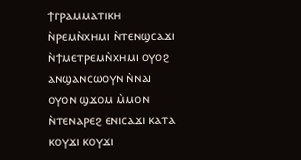ϯⲅⲣⲁⲙⲙⲁⲧⲓⲕⲏ ⲛ̀ⲣⲉⲙⲛ̀ⲭⲏⲙⲓ ⲛ̀ⲧⲉⲛϣⲥⲁϫⲓ ⲛ̀ϯⲙⲉⲧⲣⲉⲙⲛ̀ⲭⲏⲙⲓ ⲟⲩⲟϩ ⲁⲛϣⲁⲛⲥⲱⲟⲩⲛ ⲛ̀ⲛⲁⲓ ⲟⲩⲟⲛ ϣϫⲟⲙ ⲙ̀ⲙⲟⲛ ⲛ̀ⲧⲉⲛⲁⲣⲉϩ ⲉⲛⲓⲥⲁϫⲓ ⲕⲁⲧⲁ ⲕⲟⲩϫⲓ ⲕⲟⲩϫⲓ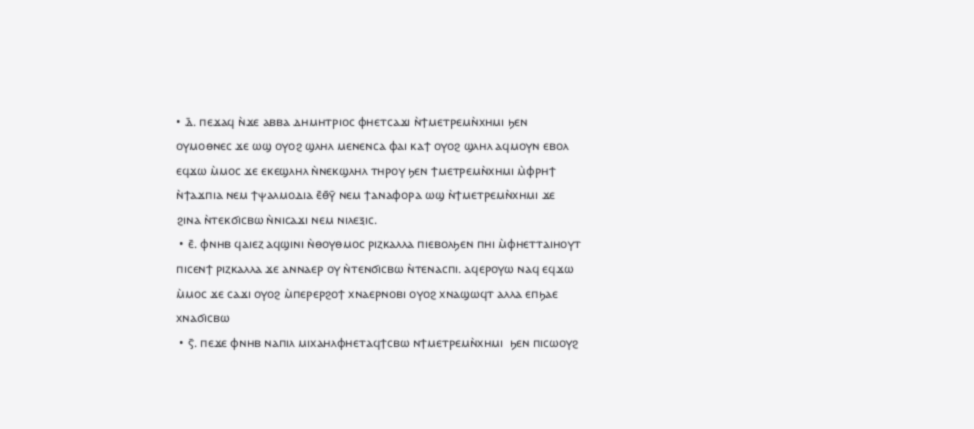• ⲇ̄. ⲡⲉϫⲁϥ ⲛ̀ϫⲉ ⲁⲃⲃⲁ ⲇⲏⲙⲏⲧⲣⲓⲟⲥ ⲫⲏⲉⲧⲥⲁϫⲓ ⲛ̀ϯⲙⲉⲧⲣⲉⲙⲛ̀ⲭⲏⲙⲓ ϧⲉⲛ ⲟⲩⲙⲟⲑⲛⲉⲥ ϫⲉ ⲱϣ ⲟⲩⲟϩ ϣⲗⲏⲗ ⲙⲉⲛⲉⲛⲥⲁ ⲫⲁⲓ ⲕⲁϯ ⲟⲩⲟϩ ϣⲗⲏⲗ ⲁϥⲙⲟⲩⲛ ⲉⲃⲟⲗ ⲉϥϫⲱ ⲙ̀ⲙⲟⲥ ϫⲉ ⲉⲕⲉϣⲗⲏⲗ ⲛ̀ⲛⲉⲕϣⲗⲏⲗ ⲧⲏⲣⲟⲩ ϧⲉⲛ ϯⲙⲉⲧⲣⲉⲙⲛ̀ⲭⲏⲙⲓ ⲙ̀ⲫⲣⲏϯ ⲛ̀ϯⲁϫⲡⲓⲁ ⲛⲉⲙ ϯⲯⲁⲗⲙⲟⲇⲓⲁ ⲉ̄ⲑ̄ⲩ̄ ⲛⲉⲙ ϯⲁⲛⲁⲫⲟⲣⲁ ⲱϣ ⲛ̀ϯⲙⲉⲧⲣⲉⲙⲛ̀ⲭⲏⲙⲓ ϫⲉ ϩⲓⲛⲁ ⲛ̀ⲧⲉⲕϭⲓⲥⲃⲱ ⲛ̀ⲛⲓⲥⲁϫⲓ ⲛⲉⲙ ⲛⲓⲗⲉⲝⲓⲥ.
 • ⲉ̄. ⲫⲛⲏⲃ ϥⲁⲓⲉⲍ ⲁϥϣⲓⲛⲓ ⲛ̀ⲑⲟⲩⲑⲙⲟⲥ ⲣⲓⲍⲕⲁⲗⲗⲁ ⲡⲓⲉⲃⲟⲗϧⲉⲛ ⲡⲏⲓ ⲙ̀ⲫⲏⲉⲧⲧⲁⲓⲏⲟⲩⲧ ⲡⲓⲥⲉⲛϯ ⲣⲓⲍⲕⲁⲗⲗⲁ ϫⲉ ⲁⲛⲛⲁⲉⲣ ⲟⲩ ⲛ̀ⲧⲉⲛϭⲓⲥⲃⲱ ⲛ̀ⲧⲉⲛⲁⲥⲡⲓ. ⲁϥⲉⲣⲟⲩⲱ ⲛⲁϥ ⲉϥϫⲱ ⲙ̀ⲙⲟⲥ ϫⲉ ⲥⲁϫⲓ ⲟⲩⲟϩ ⲙ̀ⲡⲉⲣⲉⲣϩⲟϯ ⲭⲛⲁⲉⲣⲛⲟⲃⲓ ⲟⲩⲟϩ ⲭⲛⲁϣⲱϥⲧ ⲁⲗⲗⲁ ⲉⲡϧⲁⲉ ⲭⲛⲁϭⲓⲥⲃⲱ
 • ⲋ̄. ⲡⲉϫⲉ ⲫⲛⲏⲃ ⲛⲁⲡⲓⲗ ⲙⲓⲭⲁⲏⲗⲫⲏⲉⲧⲁϥϯⲥⲃⲱ ⲛϯⲙⲉⲧⲣⲉⲙⲛ̀ⲭⲏⲙⲓ  ϧⲉⲛ ⲡⲓⲥⲱⲟⲩϩ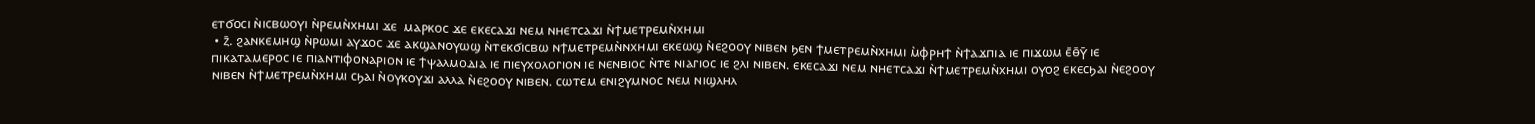ⲉⲧϭⲟⲥⲓ ⲛ̀ⲓⲥⲃⲱⲟⲩⲓ ⲛ̀ⲣⲉⲙⲛ̀ⲭⲏⲙⲓ ϫⲉ  ⲙⲁⲣⲕⲟⲥ ϫⲉ ⲉⲕⲉⲥⲁϫⲓ ⲛⲉⲙ ⲛⲏⲉⲧⲥⲁϫⲓ ⲛ̀ϯⲙⲉⲧⲣⲉⲙⲛ̀ⲭⲏⲙⲓ
 • ⲍ̄. ϩⲁⲛⲕⲉⲙⲏϣ ⲛ̀ⲣⲱⲙⲓ ⲁⲩϫⲟⲥ ϫⲉ ⲁⲕϣⲁⲛⲟⲩⲱϣ ⲛ̀ⲧⲉⲕϭⲓⲥⲃⲱ ⲛϯⲙⲉⲧⲣⲉⲙⲛ̀ⲛⲭⲏⲙⲓ ⲉⲕⲉⲱϣ ⲛ̀ⲉϩⲟⲟⲩ ⲛⲓⲃⲉⲛ ϧⲉⲛ ϯⲙⲉⲧⲣⲉⲙⲛ̀ⲭⲏⲙⲓ ⲙ̀ⲫⲣⲏϯ ⲛ̀ϯⲁϫⲡⲓⲁ ⲓⲉ ⲡⲓϫⲱⲙ ⲉ̄ⲑ̄ⲩ̄ ⲓⲉ ⲡⲓⲕⲁⲧⲁⲙⲉⲣⲟⲥ ⲓⲉ ⲡⲓⲁⲛⲧⲓⲫⲟⲛⲁⲣⲓⲟⲛ ⲓⲉ ϯⲯⲁⲗⲙⲟⲇⲓⲁ ⲓⲉ ⲡⲓⲉⲩⲭⲟⲗⲟⲅⲓⲟⲛ ⲓⲉ ⲛⲉⲛⲃⲓⲟⲥ ⲛ̀ⲧⲉ ⲛⲓⲁⲅⲓⲟⲥ ⲓⲉ ϩⲗⲓ ⲛⲓⲃⲉⲛ. ⲉⲕⲉⲥⲁϫⲓ ⲛⲉⲙ ⲛⲏⲉⲧⲥⲁϫⲓ ⲛ̀ϯⲙⲉⲧⲣⲉⲙⲛ̀ⲭⲏⲙⲓ ⲟⲩⲟϩ ⲉⲕⲉⲥϧⲁⲓ ⲛ̀ⲉϩⲟⲟⲩ ⲛⲓⲃⲉⲛ ⲛ̀ϯⲙⲉⲧⲣⲉⲙⲛ̀ⲭⲏⲙⲓ ⲥϧⲁⲓ ⲛ̀ⲟⲩⲕⲟⲩϫⲓ ⲁⲗⲗⲁ ⲛ̀ⲉϩⲟⲟⲩ ⲛⲓⲃⲉⲛ. ⲥⲱⲧⲉⲙ ⲉⲛⲓϩⲩⲙⲛⲟⲥ ⲛⲉⲙ ⲛⲓϣⲗⲏⲗ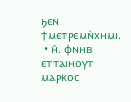ϧⲉⲛ ϯⲙⲉⲧⲣⲉⲙⲛ̀ⲭⲏⲙⲓ.
 • ⲏ̄. ⲫⲛⲏⲃ ⲉⲧⲧⲁⲓⲏⲟⲩⲧ ⲙⲁⲣⲕⲟⲥ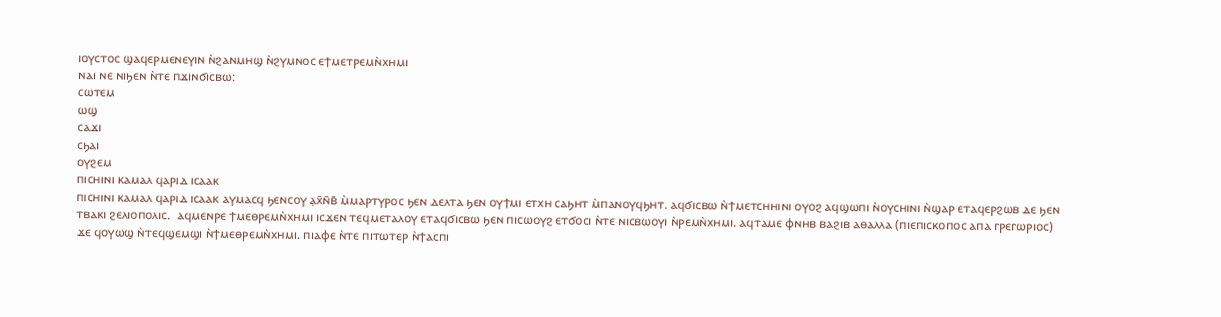ⲓⲟⲩⲥⲧⲟⲥ ϣⲁϥⲉⲣⲙⲉⲛⲉⲩⲓⲛ ⲛ̀ϩⲁⲛⲙⲏϣ ⲛ̀ϩⲩⲙⲛⲟⲥ ⲉϯⲙⲉⲧⲣⲉⲙⲛ̀ⲭⲏⲙⲓ
ⲛⲁⲓ ⲛⲉ ⲛⲓϧⲉⲛ ⲛ̀ⲧⲉ ⲡϫⲓⲛϭⲓⲥⲃⲱ:
ⲥⲱⲧⲉⲙ
ⲱϣ
ⲥⲁϫⲓ
ⲥϧⲁⲓ
ⲟⲩϩⲉⲙ
ⲡⲓⲥⲏⲓⲛⲓ ⲕⲁⲙⲁⲗ ϥⲁⲣⲓⲇ ⲓⲥⲁⲁⲕ
ⲡⲓⲥⲏⲓⲛⲓ ⲕⲁⲙⲁⲗ ϥⲁⲣⲓⲇ ⲓⲥⲁⲁⲕ ⲁⲩⲙⲁⲥϥ ϧⲉⲛⲥⲟⲩ ⲁ̣ⲭ̄ⲛ̄ⲃ̄ ⲙ̀ⲙⲁⲣⲧⲩⲣⲟⲥ ϧⲉⲛ ⲇⲉⲗⲧⲁ ϧⲉⲛ ⲟⲩϯⲙⲓ ⲉⲧⲭⲏ ⲥⲁϧⲏⲧ ⲙ̀ⲡⲁⲛⲟⲩϥϧⲏⲧ. ⲁϥϭⲓⲥⲃⲱ ⲛ̀ϯⲙⲉⲧⲥⲏⲏⲓⲛⲓ ⲟⲩⲟϩ ⲁϥϣⲱⲡⲓ ⲛ̀ⲟⲩⲥⲏⲓⲛⲓ ⲛ̀ϣⲁⲣ ⲉⲧⲁϥⲉⲣϩⲱⲃ ⲇⲉ ϧⲉⲛ ⲧⲃⲁⲕⲓ ϩⲉⲗⲓⲟⲡⲟⲗⲓⲥ.  ⲁϥⲙⲉⲛⲣⲉ ϯⲙⲉⲑⲣⲉⲙⲛ̀ⲭⲏⲙⲓ ⲓⲥϫⲉⲛ ⲧⲉϥⲙⲉⲧⲁⲗⲟⲩ ⲉⲧⲁϥϭⲓⲥⲃⲱ ϧⲉⲛ ⲡⲓⲥⲱⲟⲩϩ ⲉⲧϭⲟⲥⲓ ⲛ̀ⲧⲉ ⲛⲓⲥⲃⲱⲟⲩⲓ ⲛ̀ⲣⲉⲙⲛ̀ⲭⲏⲙⲓ. ⲁϥⲧⲁⲙⲉ ⲫⲛⲏⲃ ⲃⲁϩⲓⲃ ⲁⲑⲁⲗⲗⲁ (ⲡⲓⲉⲡⲓⲥⲕⲟⲡⲟⲥ ⲁⲡⲁ ⲅⲣⲉⲅⲱⲣⲓⲟⲥ) ϫⲉ ϥⲟⲩⲱϣ ⲛ̀ⲧⲉϥϣⲉⲙϣⲓ ⲛ̀ϯⲙⲉⲑⲣⲉⲙⲛ̀ⲭⲏⲙⲓ. ⲡⲓⲁⲫⲉ ⲛ̀ⲧⲉ ⲡⲓⲧⲱⲧⲉⲣ ⲛ̀ϯⲁⲥⲡⲓ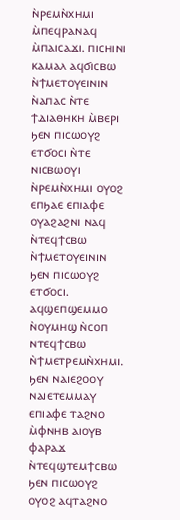ⲛ̀ⲣⲉⲙⲛ̀ⲭⲏⲙⲓ ⲙ̀ⲡⲉϥⲣⲁⲛⲁϥ ⲙ̀ⲡⲁⲓⲥⲁϫⲓ. ⲡⲓⲥⲏⲓⲛⲓ ⲕⲁⲙⲁⲗ ⲁϥϭⲓⲥⲃⲱ ⲛ̀ϯⲙⲉⲧⲟⲩⲉⲓⲛⲓⲛ ⲛ̀ⲁⲡⲁⲥ ⲛ̀ⲧⲉ ϯⲇⲓⲁⲑⲏⲕⲏ ⲙ̀ⲃⲉⲣⲓ ϧⲉⲛ ⲡⲓⲥⲱⲟⲩϩ ⲉⲧϭⲟⲥⲓ ⲛ̀ⲧⲉ ⲛⲓⲥⲃⲱⲟⲩⲓ ⲛ̀ⲣⲉⲙⲛ̀ⲭⲏⲙⲓ ⲟⲩⲟϩ ⲉⲡϧⲁⲉ ⲉⲡⲓⲁⲫⲉ ⲟⲩⲁϩⲁϩⲛⲓ ⲛⲁϥ ⲛ̀ⲧⲉϥϯⲥⲃⲱ ⲛ̀ϯⲙⲉⲧⲟⲩⲉⲓⲛⲓⲛ ϧⲉⲛ ⲡⲓⲥⲱⲟⲩϩ ⲉⲧϭⲟⲥⲓ. ⲁϥϣⲉⲡϣⲉⲙⲙⲟ ⲛ̀ⲟⲩⲙⲏϣ ⲛ̀ⲥⲟⲡ ⲛⲧⲉϥϯⲥⲃⲱ ⲛ̀ϯⲙⲉⲧⲣⲉⲙⲛ̀ⲭⲏⲙⲓ. ϧⲉⲛ ⲛⲁⲓⲉϩⲟⲟⲩ ⲛⲁⲓⲉⲧⲉⲙⲙⲁⲩ ⲉⲡⲓⲁⲫⲉ ⲧⲁϩⲛⲟ ⲙ̀ⲫⲛⲏⲃ ⲁⲓⲟⲩⲃ ⲫⲁⲣⲁϫ ⲛ̀ⲧⲉϥϣⲧⲉⲙϯⲥⲃⲱ ϧⲉⲛ ⲡⲓⲥⲱⲟⲩϩ ⲟⲩⲟϩ ⲁϥⲧⲁϩⲛⲟ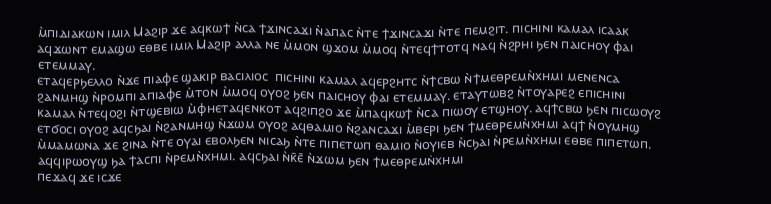ⲙ̀ⲡⲓⲇⲓⲁⲕⲱⲛ ⲓⲙⲓⲗ Ⲙⲁϩⲓⲣ ϫⲉ ⲁϥⲕⲱϯ ⲛ̀ⲥⲁ ϯϫⲓⲛⲥⲁϫⲓ ⲛ̀ⲁⲡⲁⲥ ⲛ̀ⲧⲉ ϯϫⲓⲛⲥⲁϫⲓ ⲛ̀ⲧⲉ ⲡⲉⲙϩⲓⲧ. ⲡⲓⲥⲏⲓⲛⲓ ⲕⲁⲙⲁⲗ ⲓⲥⲁⲁⲕ ⲁϥϫⲱⲛⲧ ⲉⲙⲁϣⲱ ⲉⲑⲃⲉ ⲓⲙⲓⲗ Ⲙⲁϩⲓⲣ ⲁⲗⲗⲁ ⲛⲉ ⲙ̀ⲙⲟⲛ ϣϫⲟⲙ ⲙ̀ⲙⲟϥ ⲛ̀ⲧⲉϥϯⲧⲟⲧϥ ⲛⲁϥ ⲛ̀ϩⲣⲏⲓ ϧⲉⲛ ⲡⲁⲓⲥⲏⲟⲩ ⲫⲁⲓ ⲉⲧⲉⲙⲙⲁⲩ.
ⲉⲧⲁϥⲉⲣϧⲉⲗⲗⲟ ⲛ̀ϫⲉ ⲡⲓⲁⲫⲉ ϣⲁⲕⲓⲣ ⲃⲁⲥⲓⲗⲓⲟⲥ  ⲡⲓⲥⲏⲓⲛⲓ ⲕⲁⲙⲁⲗ ⲁϥⲉⲣϩⲏⲧⲥ ⲛ̀ϯⲥⲃⲱ ⲛ̀ϯⲙⲉⲑⲣⲉⲙⲛ̀ⲭⲏⲙⲓ ⲙⲉⲛⲉⲛⲥⲁ ϩⲁⲛⲙⲏϣ ⲛ̀ⲣⲟⲙⲡⲓ ⲁⲡⲓⲁⲫⲉ ⲙ̀ⲧⲟⲛ ⲙ̀ⲙⲟϥ ⲟⲩⲟϩ ϧⲉⲛ ⲡⲁⲓⲥⲏⲟⲩ ⲫⲁⲓ ⲉⲧⲉⲙⲙⲁⲩ. ⲉⲧⲁⲩⲧⲱⲃϩ ⲛ̀ⲧⲟⲩⲁⲣⲉϩ ⲉⲡⲓⲥⲏⲓⲛⲓ ⲕⲁⲙⲁⲗ ⲛ̀ⲧⲉϥⲟϩⲓ ⲛ̀ⲧϣⲉⲃⲓⲱ ⲙ̀ⲫⲏⲉⲧⲁϥⲉⲛⲕⲟⲧ ⲁϥϩⲓⲡϩⲟ ϫⲉ ⲙ̀ⲡⲁϥⲕⲱϯ ⲛ̀ⲥⲁ ⲡⲓⲱⲟⲩ ⲉⲧϣⲏⲟⲩ. ⲁϥϯⲥⲃⲱ ϧⲉⲛ ⲡⲓⲥⲱⲟⲩϩ ⲉⲧϭⲟⲥⲓ ⲟⲩⲟϩ ⲁϥⲥϧⲁⲓ ⲛ̀ϩⲁⲛⲙⲏϣ ⲛ̀ϫⲱⲙ ⲟⲩⲟϩ ⲁϥⲑⲁⲙⲓⲟ ⲛ̀ϩⲁⲛⲥⲁϫⲓ ⲙ̀ⲃⲉⲣⲓ ϧⲉⲛ ϯⲙⲉⲑⲣⲉⲙⲛ̀ⲭⲏⲙⲓ ⲁϥϯ ⲛ̀ⲟⲩⲙⲏϣ ⲙ̀ⲙⲁⲙⲱⲛⲁ ϫⲉ ϩⲓⲛⲁ ⲛ̀ⲧⲉ ⲟⲩⲁⲓ ⲉⲃⲟⲗϧⲉⲛ ⲛⲓⲥⲁϧ ⲛ̀ⲧⲉ ⲡⲓⲡⲉⲧⲱⲡ ⲑⲁⲙⲓⲟ ⲛ̀ⲟⲩⲓⲉⲃ ⲛ̀ⲥϧⲁⲓ ⲛ̀ⲣⲉⲙⲛ̀ⲭⲏⲙⲓ ⲉⲑⲃⲉ ⲡⲓⲡⲉⲧⲱⲡ. ⲁϥϥⲓⲣⲱⲟⲩϣ ϧⲁ ϯⲁⲥⲡⲓ ⲛ̀ⲣⲉⲙⲛ̀ⲭⲏⲙⲓ. ⲁϥⲥϧⲁⲓ ⲛ̀ⲕ̄ⲉ̄ ⲛ̀ϫⲱⲙ ϧⲉⲛ ϯⲙⲉⲑⲣⲉⲙⲛ̇ⲭⲏⲙⲓ
ⲡⲉϫⲁϥ ϫⲉ ⲓⲥϫⲉ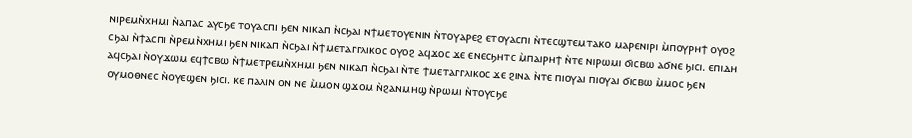ⲛⲓⲣⲉⲙⲛ̀ⲭⲏⲙⲓ ⲛ̀ⲁⲡⲁⲥ ⲁⲩⲥϧⲉ ⲧⲟⲩⲁⲥⲡⲓ ϧⲉⲛ ⲛⲓⲕⲁⲡ ⲛ̀ⲥϧⲁⲓ ⲛϯⲙⲉⲧⲟⲩⲉⲛⲓⲛ ⲛ̀ⲧⲟⲩⲁⲣⲉϩ ⲉⲧⲟⲩⲁⲥⲡⲓ ⲛ̀ⲧⲉⲥϣⲧⲉⲙⲧⲁⲕⲟ ⲙⲁⲣⲉⲛⲓⲣⲓ ⲙ̀ⲡⲟⲩⲣⲏϯ ⲟⲩⲟϩ ⲥϧⲁⲓ ⲛ̀ϯⲁⲥⲡⲓ ⲛ̀ⲣⲉⲙⲛ̀ⲭⲏⲙⲓ ϧⲉⲛ ⲛⲓⲕⲁⲡ ⲛ̀ⲥϧⲁⲓ ⲛ̀ϯⲙⲉⲧⲁⲅⲅⲗⲓⲕⲟⲥ ⲟⲩⲟϩ ⲁϥϫⲟⲥ ϫⲉ ⲉⲛⲉⲥϧⲏⲧⲥ ⲙ̀ⲡⲁⲓⲣⲏϯ ⲛ̀ⲧⲉ ⲛⲓⲣⲱⲙⲓ ϭⲓⲥⲃⲱ ⲁϭⲛⲉ ϧⲓⲥⲓ. ⲉⲡⲓⲇⲏ ⲁϥⲥϧⲁⲓ ⲛ̀ⲟⲩϫⲱⲙ ⲉϥϯⲥⲃⲱ ⲛ̀ϯⲙⲉⲧⲣⲉⲙⲛ̀ⲭⲏⲙⲓ ϧⲉⲛ ⲛⲓⲕⲁⲡ ⲛ̀ⲥϧⲁⲓ ⲛ̀ⲧⲉ ϯⲙⲉⲧⲁⲅⲅⲗⲓⲕⲟⲥ ϫⲉ ϩⲓⲛⲁ ⲛ̀ⲧⲉ ⲡⲓⲟⲩⲁⲓ ⲡⲓⲟⲩⲁⲓ ϭⲓⲥⲃⲱ ⲙ̀ⲙⲟⲥ ϧⲉⲛ ⲟⲩⲙⲟⲑⲛⲉⲥ ⲛ̀ⲟⲩⲉϣⲉⲛ ϧⲓⲥⲓ. ⲕⲉ ⲡⲁⲗⲓⲛ ⲟⲛ ⲛⲉ ⲙ̀ⲙⲟⲛ ϣϫⲟⲙ ⲛ̀ϩⲁⲛⲙⲏϣ ⲛ̀ⲣⲱⲙⲓ ⲛ̀ⲧⲟⲩⲥϧⲉ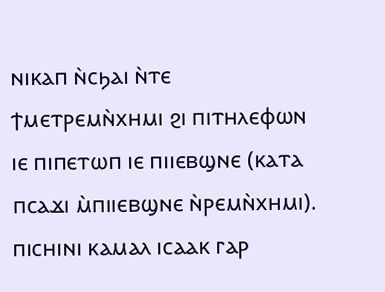ⲛⲓⲕⲁⲡ ⲛ̀ⲥϧⲁⲓ ⲛ̀ⲧⲉ ϯⲙⲉⲧⲣⲉⲙⲛ̀ⲭⲏⲙⲓ ϩⲓ ⲡⲓⲧⲏⲗⲉⲫⲱⲛ ⲓⲉ ⲡⲓⲡⲉⲧⲱⲡ ⲓⲉ ⲡⲓⲓⲉⲃϣⲛⲉ (ⲕⲁⲧⲁ ⲡⲥⲁϫⲓ ⲙ̀ⲡⲓⲓⲉⲃϣⲛⲉ ⲛ̀ⲣⲉⲙⲛ̀ⲭⲏⲙⲓ).
ⲡⲓⲥⲏⲓⲛⲓ ⲕⲁⲙⲁⲗ ⲓⲥⲁⲁⲕ ⲅⲁⲣ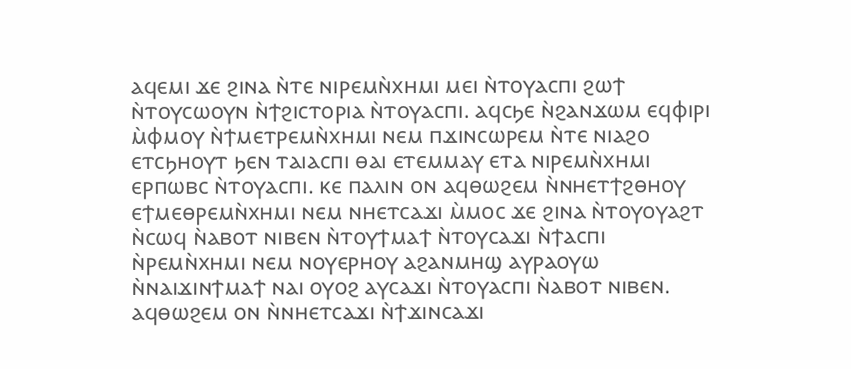ⲁϥⲉⲙⲓ ϫⲉ ϩⲓⲛⲁ ⲛ̀ⲧⲉ ⲛⲓⲣⲉⲙⲛ̀ⲭⲏⲙⲓ ⲙⲉⲓ ⲛ̀ⲧⲟⲩⲁⲥⲡⲓ ϩⲱϯ ⲛ̀ⲧⲟⲩⲥⲱⲟⲩⲛ ⲛ̀ϯϩⲓⲥⲧⲟⲣⲓⲁ ⲛ̀ⲧⲟⲩⲁⲥⲡⲓ. ⲁϥⲥϧⲉ ⲛ̀ϩⲁⲛϫⲱⲙ ⲉϥⲫⲓⲣⲓ ⲙ̀ⲫⲙⲟⲩ ⲛ̀ϯⲙⲉⲧⲣⲉⲙⲛ̀ⲭⲏⲙⲓ ⲛⲉⲙ ⲡϫⲓⲛⲥⲱⲣⲉⲙ ⲛ̀ⲧⲉ ⲛⲓⲁϩⲟ ⲉⲧⲥϧⲏⲟⲩⲧ ϧⲉⲛ ⲧⲁⲓⲁⲥⲡⲓ ⲑⲁⲓ ⲉⲧⲉⲙⲙⲁⲩ ⲉⲧⲁ ⲛⲓⲣⲉⲙⲛ̀ⲭⲏⲙⲓ ⲉⲣⲡⲱⲃⲥ ⲛ̀ⲧⲟⲩⲁⲥⲡⲓ. ⲕⲉ ⲡⲁⲗⲓⲛ ⲟⲛ ⲁϥⲑⲱϩⲉⲙ ⲛ̀ⲛⲏⲉⲧϯϩⲑⲏⲟⲩ ⲉϯⲙⲉⲑⲣⲉⲙⲛ̀ⲭⲏⲙⲓ ⲛⲉⲙ ⲛⲏⲉⲧⲥⲁϫⲓ ⲙ̀ⲙⲟⲥ ϫⲉ ϩⲓⲛⲁ ⲛ̀ⲧⲟⲩⲟⲩⲁϩⲧ ⲛ̀ⲥⲱϥ ⲛ̀ⲁⲃⲟⲧ ⲛⲓⲃⲉⲛ ⲛ̀ⲧⲟⲩϯⲙⲁϯ ⲛ̀ⲧⲟⲩⲥⲁϫⲓ ⲛ̀ϯⲁⲥⲡⲓ ⲛ̀ⲣⲉⲙⲛ̀ⲭⲏⲙⲓ ⲛⲉⲙ ⲛⲟⲩⲉⲣⲏⲟⲩ ⲁϩⲁⲛⲙⲏϣ ⲁⲩⲣⲁⲟⲩⲱ ⲛ̀ⲛⲁⲓϫⲓⲛϯⲙⲁϯ ⲛⲁⲓ ⲟⲩⲟϩ ⲁⲩⲥⲁϫⲓ ⲛ̀ⲧⲟⲩⲁⲥⲡⲓ ⲛ̀ⲁⲃⲟⲧ ⲛⲓⲃⲉⲛ. ⲁϥⲑⲱϩⲉⲙ ⲟⲛ ⲛ̀ⲛⲏⲉⲧⲥⲁϫⲓ ⲛ̀ϯϫⲓⲛⲥⲁϫⲓ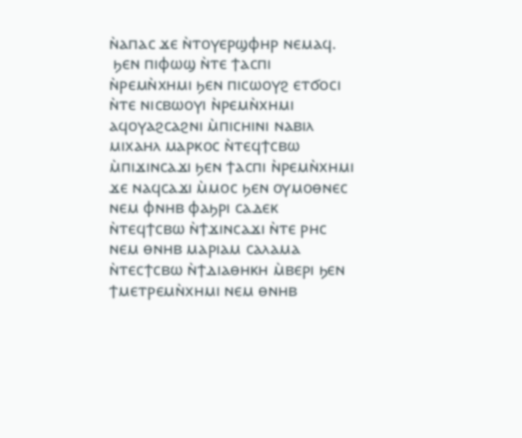ⲛ̀ⲁⲡⲁⲥ ϫⲉ ⲛ̀ⲧⲟⲩⲉⲣϣⲫⲏⲣ ⲛⲉⲙⲁϥ.
 ϧⲉⲛ ⲡⲓⲫⲱϣ ⲛ̀ⲧⲉ ϯⲁⲥⲡⲓ ⲛ̀ⲣⲉⲙⲛ̀ⲭⲏⲙⲓ ϧⲉⲛ ⲡⲓⲥⲱⲟⲩϩ ⲉⲧϭⲟⲥⲓ ⲛ̀ⲧⲉ ⲛⲓⲥⲃⲱⲟⲩⲓ ⲛ̀ⲣⲉⲙⲛ̀ⲭⲏⲙⲓ ⲁϥⲟⲩⲁϩⲥⲁϩⲛⲓ ⲙ̀ⲡⲓⲥⲏⲓⲛⲓ ⲛⲁⲃⲓⲗ ⲙⲓⲭⲁⲏⲗ ⲙⲁⲣⲕⲟⲥ ⲛ̀ⲧⲉϥϯⲥⲃⲱ ⲙ̀ⲡⲓϫⲓⲛⲥⲁϫⲓ ϧⲉⲛ ϯⲁⲥⲡⲓ ⲛ̀ⲣⲉⲙⲛ̀ⲭⲏⲙⲓ ϫⲉ ⲛⲁϥⲥⲁϫⲓ ⲙ̀ⲙⲟⲥ ϧⲉⲛ ⲟⲩⲙⲟⲑⲛⲉⲥ ⲛⲉⲙ ⲫⲛⲏⲃ ⲫⲁϧⲣⲓ ⲥⲁⲇⲉⲕ ⲛ̀ⲧⲉϥϯⲥⲃⲱ ⲛ̀ϯϫⲓⲛⲥⲁϫⲓ ⲛ̀ⲧⲉ ⲣⲏⲥ ⲛⲉⲙ ⲑⲛⲏⲃ ⲙⲁⲣⲓⲁⲙ ⲥⲁⲗⲁⲙⲁ ⲛ̀ⲧⲉⲥϯⲥⲃⲱ ⲛ̀ϯⲇⲓⲁⲑⲏⲕⲏ ⲙ̀ⲃⲉⲣⲓ ϧⲉⲛ ϯⲙⲉⲧⲣⲉⲙⲛ̀ⲭⲏⲙⲓ ⲛⲉⲙ ⲑⲛⲏⲃ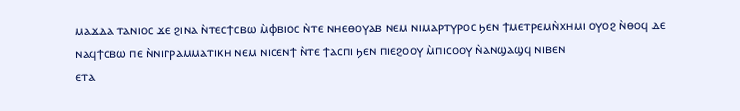ⲙⲁϫⲇⲁ ⲧⲁⲛⲓⲟⲥ ϫⲉ ϩⲓⲛⲁ ⲛ̀ⲧⲉⲥϯⲥⲃⲱ ⲙ̀ⲫⲃⲓⲟⲥ ⲛ̀ⲧⲉ ⲛⲏⲉⲑⲟⲩⲁⲃ ⲛⲉⲙ ⲛⲓⲙⲁⲣⲧⲩⲣⲟⲥ ϧⲉⲛ ϯⲙⲉⲧⲣⲉⲙⲛ̀ⲭⲏⲙⲓ ⲟⲩⲟϩ ⲛ̀ⲑⲟϥ ⲇⲉ ⲛⲁϥϯⲥⲃⲱ ⲡⲉ ⲛ̀ⲛⲓⲅⲣⲁⲙⲙⲁⲧⲓⲕⲏ ⲛⲉⲙ ⲛⲓⲥⲉⲛϯ ⲛ̀ⲧⲉ ϯⲁⲥⲡⲓ ϧⲉⲛ ⲡⲓⲉϩⲟⲟⲩ ⲙ̀ⲡⲓⲥⲟⲟⲩ ⲛ̀ⲁⲛϣⲁϣϥ ⲛⲓⲃⲉⲛ
ⲉⲧⲁ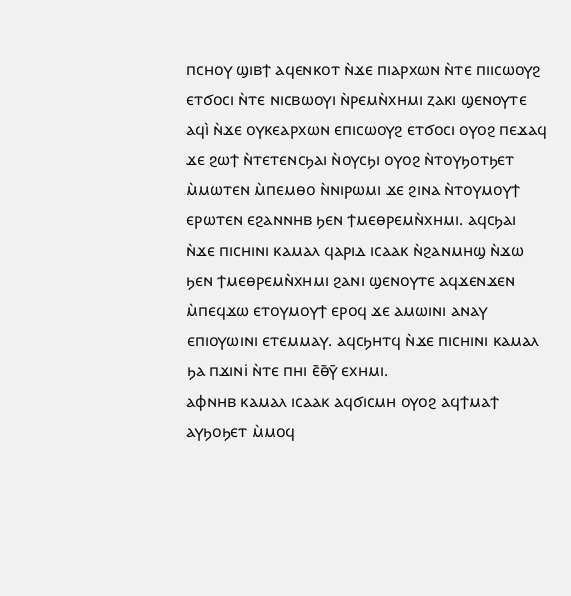ⲡⲥⲏⲟⲩ ϣⲓⲃϯ ⲁϥⲉⲛⲕⲟⲧ ⲛ̀ϫⲉ ⲡⲓⲁⲣⲭⲱⲛ ⲛ̀ⲧⲉ ⲡⲓⲓⲥⲱⲟⲩϩ ⲉⲧϭⲟⲥⲓ ⲛ̀ⲧⲉ ⲛⲓⲥⲃⲱⲟⲩⲓ ⲛ̀ⲣⲉⲙⲛ̀ⲭⲏⲙⲓ ⲍⲁⲕⲓ ϣⲉⲛⲟⲩⲧⲉ ⲁϥⲓ̀ ⲛ̀ϫⲉ ⲟⲩⲕⲉⲁⲣⲭⲱⲛ ⲉⲡⲓⲥⲱⲟⲩϩ ⲉⲧϭⲟⲥⲓ ⲟⲩⲟϩ ⲡⲉϫⲁϥ ϫⲉ ϩⲱϯ ⲛ̀ⲧⲉⲧⲉⲛⲥϧⲁⲓ ⲛ̀ⲟⲩⲥϧⲓ ⲟⲩⲟϩ ⲛ̀ⲧⲟⲩϧⲟⲧϧⲉⲧ ⲙ̀ⲙⲱⲧⲉⲛ ⲙ̀ⲡⲉⲙⲑⲟ ⲛ̀ⲛⲓⲣⲱⲙⲓ ϫⲉ ϩⲓⲛⲁ ⲛ̀ⲧⲟⲩⲙⲟⲩϯ ⲉⲣⲱⲧⲉⲛ ⲉϩⲁⲛⲛⲏⲃ ϧⲉⲛ ϯⲙⲉⲑⲣⲉⲙⲛ̀ⲭⲏⲙⲓ. ⲁϥⲥϧⲁⲓ ⲛ̀ϫⲉ ⲡⲓⲥⲏⲓⲛⲓ ⲕⲁⲙⲁⲗ ϥⲁⲣⲓⲇ ⲓⲥⲁⲁⲕ ⲛ̀ϩⲁⲛⲙⲏϣ ⲛ̀ϫⲱ ϧⲉⲛ ϯⲙⲉⲑⲣⲉⲙⲛ̀ⲭⲏⲙⲓ ϩⲁⲛⲓ ϣⲉⲛⲟⲩⲧⲉ ⲁϥϫⲉⲛϫⲉⲛ ⲙ̀ⲡⲉϥϫⲱ ⲉⲧⲟⲩⲙⲟⲩϯ ⲉⲣⲟϥ ϫⲉ ⲁⲙⲱⲓⲛⲓ ⲁⲛⲁⲩ ⲉⲡⲓⲟⲩⲱⲓⲛⲓ ⲉⲧⲉⲙⲙⲁⲩ. ⲁϥⲥϧⲏⲧϥ ⲛ̀ϫⲉ ⲡⲓⲥⲏⲓⲛⲓ ⲕⲁⲙⲁⲗ ϧⲁ ⲡϫⲓⲛⲓ̇ ⲛ̀ⲧⲉ ⲡⲏⲓ ⲉ̄ⲑ̄ⲩ̄ ⲉⲭⲏⲙⲓ.
ⲁⲫⲛⲏⲃ ⲕⲁⲙⲁⲗ ⲓⲥⲁⲁⲕ ⲁϥϭⲓⲥⲙⲏ ⲟⲩⲟϩ ⲁϥϯⲙⲁϯ  ⲁⲩϧⲟϧⲉⲧ ⲙ̀ⲙⲟϥ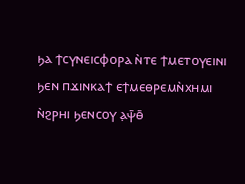ϧⲁ ϯⲥⲩⲛⲉⲓⲥⲫⲟⲣⲁ ⲛ̀ⲧⲉ ϯⲙⲉⲧⲟⲩⲉⲓⲛⲓ ϧⲉⲛ ⲡϫⲓⲛⲕⲁϯ ⲉϯⲙⲉⲑⲣⲉⲙⲛ̀ⲭⲏⲙⲓ ⲛ̀ϩⲣⲏⲓ ϧⲉⲛⲥⲟⲩ ⲁ̣ⲯ̄ⲑ̄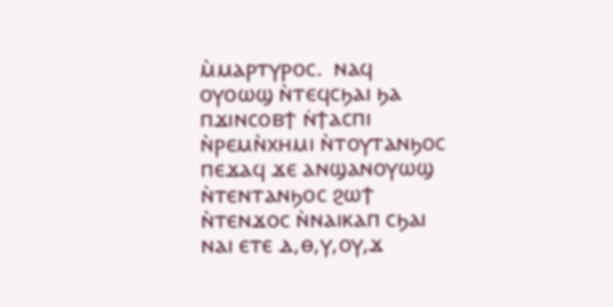ⲙ̀ⲙⲁⲣⲧⲩⲣⲟⲥ.  ⲛⲁϥ ⲟⲩⲟⲱϣ ⲛ̀ⲧⲉϥⲥϧⲁⲓ ϧⲁ ⲡϫⲓⲛⲥⲟⲃϯ ⲛ̇ϯⲁⲥⲡⲓ ⲛ̀ⲣⲉⲙⲛ̀ⲭⲏⲙⲓ ⲛ̀ⲧⲟⲩⲧⲁⲛϧⲟⲥ ⲡⲉϫⲁϥ ϫⲉ ⲁⲛϣⲁⲛⲟⲩⲱϣ ⲛ̀ⲧⲉⲛⲧⲁⲛϧⲟⲥ ϩⲱϯ ⲛ̀ⲧⲉⲛϫⲟⲥ ⲛ̀ⲛⲁⲓⲕⲁⲡ ⲥϧⲁⲓ ⲛⲁⲓ ⲉⲧⲉ ⲇ,ⲑ,ⲩ,ⲟⲩ,ϫ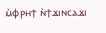ⲙ̀ⲫⲣⲏϯ ⲛ̀ϯϫⲓⲛⲥⲁϫⲓ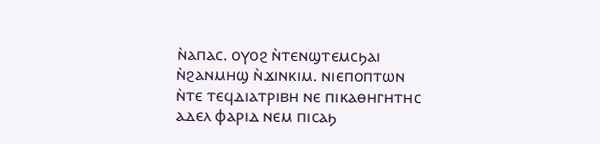ⲛ̀ⲁⲡⲁⲥ. ⲟⲩⲟϩ ⲛ̀ⲧⲉⲛϣⲧⲉⲙⲥϧⲁⲓ ⲛ̀ϩⲁⲛⲙⲏϣ ⲛ̀ϫⲓⲛⲕⲓⲙ. ⲛⲓⲉⲡⲟⲡⲧⲱⲛ ⲛ̀ⲧⲉ ⲧⲉϥⲇⲓⲁⲧⲣⲓⲃⲏ ⲛⲉ ⲡⲓⲕⲁⲑⲏⲅⲏⲧⲏⲥ ⲁⲇⲉⲗ ⲫⲁⲣⲓⲇ ⲛⲉⲙ ⲡⲓⲥⲁϧ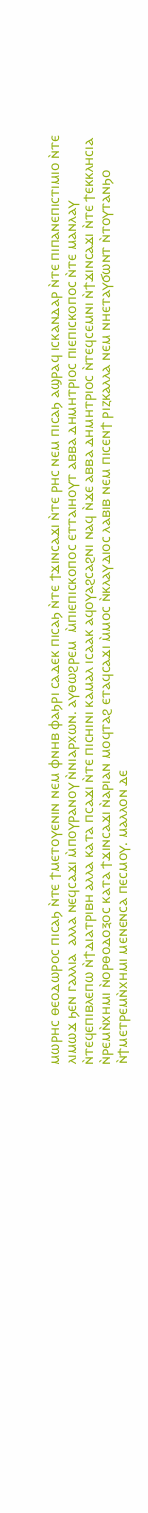ⲙⲱⲣⲏⲥ ⲑⲉⲟⲇⲱⲣⲟⲥ ⲡⲓⲥⲁϧ ⲛ̀ⲧⲉ ϯⲙⲉⲧⲟⲩⲉⲛⲓⲛ ⲛⲉⲙ ⲫⲛⲏⲃ ⲫⲁϧⲣⲓ ⲥⲁⲇⲉⲕ ⲡⲓⲥⲁϧ ⲛ̀ⲧⲉ ϯϫⲓⲛⲥⲁϫⲓ ⲛ̀ⲧⲉ ⲣⲏⲥ ⲛⲉⲙ ⲡⲓⲥⲁϧ ⲁϣⲣⲁϥ ⲓⲥⲕⲁⲛⲇⲁⲣ ⲛ̀ⲧⲉ ⲡⲓⲡⲁⲛⲉⲡⲓⲥⲧⲓⲙⲓⲟ ⲛ̀ⲧⲉ ⲗⲓⲙⲱϫ ϧⲉⲛ ⲅⲁⲗⲗⲓⲁ  ⲁⲗⲗⲁ ⲛⲉϥⲥⲁϫⲓ ⲙ̀ⲡⲟⲩⲣⲁⲛⲟⲩ ⲛ̀ⲛⲓⲁⲣⲭⲱⲛ. ⲁⲩⲑⲱϩⲣⲉⲙ  ⲙ̀ⲡⲓⲉⲡⲓⲥⲕⲟⲡⲟⲥ ⲉⲧⲧⲁⲓⲏⲟⲩⲧ ⲁⲃⲃⲁ ⲇⲏⲙⲏⲧⲣⲓⲟⲥ ⲡⲓⲉⲡⲓⲥⲕⲟⲡⲟⲥ ⲛ̀ⲧⲉ ⲙⲁⲛⲗⲁⲩ ⲛ̀ⲧⲉϥⲉⲡⲓⲃⲗⲉⲡⲱ ⲛ̀ϯⲇⲓⲁⲧⲣⲓⲃⲏ ⲁⲗⲗⲁ ⲕⲁⲧⲁ ⲡⲥⲁϫⲓ ⲛ̀ⲧⲉ ⲡⲓⲥⲏⲓⲛⲓ ⲕⲁⲙⲁⲗ ⲓⲥⲁⲁⲕ ⲁϥⲟⲩⲁϩⲥⲁϩⲛⲓ ⲛⲁϥ ⲛ̀ϫⲉ ⲁⲃⲃⲁ ⲇⲏⲙⲏⲧⲣⲓⲟⲥ ⲛ̀ⲧⲉϥⲥⲉⲙⲛⲓ ⲛ̀ϯϫⲓⲛⲥⲁϫⲓ ⲛ̀ⲧⲉ ϯⲉⲕⲕⲗⲏⲥⲓⲁ ⲛ̀ⲣⲉⲙⲛ̀ⲭⲏⲙⲓ ⲛ̀ⲟⲣⲑⲟⲇⲟⲝⲟⲥ ⲕⲁⲧⲁ ϯϫⲓⲛⲥⲁϫⲓ ⲛ̀ⲁⲣⲓⲁⲛ ⲙⲟϥⲧⲁϩ ⲉⲧⲁϥⲥⲁϫⲓ ⲙ̀ⲙⲟⲥ ⲛ̀ⲕⲗⲁⲩⲇⲓⲟⲥ ⲗⲁⲃⲓⲃ ⲛⲉⲙ ⲡⲓⲥⲉⲛϯ ⲣⲓⲍⲕⲁⲗⲗⲁ ⲛⲉⲙ ⲛⲏⲉⲧⲁⲩϭⲱⲛⲧ ⲛ̀ⲧⲟⲩⲧⲁⲛϧⲟ ⲛ̀ϯⲙⲉⲧⲣⲉⲙⲛ̀ⲭⲏⲙⲓ ⲙⲉⲛⲉⲛⲥⲁ ⲡⲉⲥⲙⲟⲩ. ⲙⲁⲗⲗⲟⲛ ⲇⲉ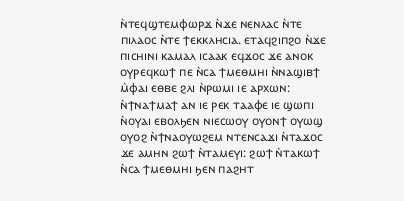ⲛ̀ⲧⲉϥϣⲧⲉⲙⲫⲱⲣϫ ⲛ̀ϫⲉ ⲛⲉⲛⲗⲁⲥ ⲛ̀ⲧⲉ ⲡⲓⲗⲁⲟⲥ ⲛ̀ⲧⲉ ϯⲉⲕⲕⲗⲏⲥⲓⲁ. ⲉⲧⲁϥϩⲓⲡϩⲟ ⲛ̀ϫⲉ ⲡⲓⲥⲏⲓⲛⲓ ⲕⲁⲙⲁⲗ ⲓⲥⲁⲁⲕ ⲉϥϫⲟⲥ ϫⲉ ⲁⲛⲟⲕ ⲟⲩⲣⲉϥⲕⲱϯ ⲡⲉ ⲛ̀ⲥⲁ ϯⲙⲉⲑⲙⲏⲓ ⲛ̀ⲛⲁϣⲓⲃϯ ⲙ̀ⲫⲁⲓ ⲉⲑⲃⲉ ϩⲗⲓ ⲛ̀ⲣⲱⲙⲓ ⲓⲉ ⲁⲣⲭⲱⲛ: ⲛ̀ϯⲛⲁϯⲙⲁϯ ⲁⲛ ⲓⲉ ⲣⲉⲕ ⲧⲁⲁⲫⲉ ⲓⲉ ϣⲱⲡⲓ ⲛ̀ⲟⲩⲁⲓ ⲉⲃⲟⲗϧⲉⲛ ⲛⲓⲉⲥⲱⲟⲩ ⲟⲩⲟⲛϯ ⲟⲩⲱϣ ⲟⲩⲟϩ ⲛ̀ϯⲛⲁⲟⲩⲱϩⲉⲙ ⲛⲧⲉⲛⲥⲁϫⲓ ⲛ̀ⲧⲁϫⲟⲥ ϫⲉ ⲁⲙⲏⲛ ϩⲱϯ ⲛ̀ⲧⲁⲙⲉⲩⲓ: ϩⲱϯ ⲛ̀ⲧⲁⲕⲱϯ ⲛ̀ⲥⲁ ϯⲙⲉⲑⲙⲏⲓ ϧⲉⲛ ⲡⲁϩⲏⲧ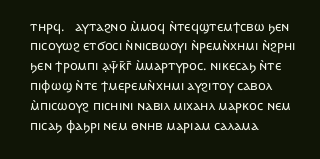ⲧⲏⲣϥ.   ⲁⲩⲧⲁϩⲛⲟ ⲙ̀ⲙⲟϥ ⲛ̀ⲧⲉϥϣⲧⲉⲙϯⲥⲃⲱ ϧⲉⲛ ⲡⲓⲥⲟⲩⲱϩ ⲉⲧϭⲟⲥⲓ ⲛ̀ⲛⲓⲥⲃⲱⲟⲩⲓ ⲛ̀ⲣⲉⲙⲛ̀ⲭⲏⲙⲓ ⲛ̀ϩⲣⲏⲓ ϧⲉⲛ ϯⲣⲟⲙⲡⲓ ⲁ̣ⲯ̄ⲕ̄ⲅ̄ ⲙ̀ⲙⲁⲣⲧⲩⲣⲟⲥ. ⲛⲓⲕⲉⲥⲁϧ ⲛ̀ⲧⲉ ⲡⲓⲫⲱϣ ⲛ̀ⲧⲉ ϯⲙⲉⲣⲉⲙⲛ̀ⲭⲏⲙⲓ ⲁⲩϩⲓⲧⲟⲩ ⲥⲁⲃⲟⲗ ⲙ̀ⲡⲓⲥⲱⲟⲩϩ ⲡⲓⲥⲏⲓⲛⲓ ⲛⲁⲃⲓⲗ ⲙⲓⲭⲁⲏⲗ ⲙⲁⲣⲕⲟⲥ ⲛⲉⲙ ⲡⲓⲥⲁϧ ⲫⲁϧⲣⲓ ⲛⲉⲙ ⲑⲛⲏⲃ ⲙⲁⲣⲓⲁⲙ ⲥⲁⲗⲁⲙⲁ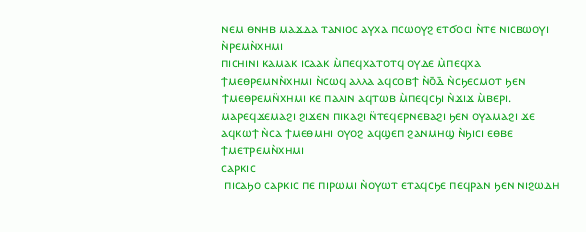ⲛⲉⲙ ⲑⲛⲏⲃ ⲙⲁϫⲇⲁ ⲧⲁⲛⲓⲟⲥ ⲁⲩⲭⲁ ⲡⲥⲱⲟⲩϩ ⲉⲧϭⲟⲥⲓ ⲛ̀ⲧⲉ ⲛⲓⲥⲃⲱⲟⲩⲓ ⲛ̀ⲣⲉⲙⲛ̀ⲭⲏⲙⲓ
ⲡⲓⲥⲏⲓⲛⲓ ⲕⲁⲙⲁⲕ ⲓⲥⲁⲁⲕ ⲙ̀ⲡⲉϥⲭⲁⲧⲟⲧϥ ⲟⲩⲇⲉ ⲙ̀ⲡⲉϥⲭⲁ ϯⲙⲉⲑⲣⲉⲙⲛⲛ̀ⲭⲏⲙⲓ ⲛ̀ⲥⲱϥ ⲁⲗⲗⲁ ⲁϥⲥⲟⲃϯ ⲛ̀ⲟ̄ⲇ̄ ⲛ̀ⲥϧⲉⲥⲙⲟⲧ ϧⲉⲛ ϯⲙⲉⲑⲣⲉⲙⲛ̈ⲭⲏⲙⲓ ⲕⲉ ⲡⲁⲗⲓⲛ ⲁϥⲧⲱⲃ ⲙ̀ⲡⲉϥⲥϧⲓ ⲛ̀ϫⲓϫ ⲙ̀ⲃⲉⲣⲓ. ⲙⲁⲣⲉϥϫⲉⲙⲁϩⲓ ϩⲓϫⲉⲛ ⲡⲓⲕⲁϩⲓ ⲛ̈ⲧⲉϥⲉⲣⲛⲉⲃⲁϩⲓ ϧⲉⲛ ⲟⲩⲁⲙⲁϩⲓ ϫⲉ ⲁϥⲕⲱϯ ⲛ̀ⲥⲁ ϯⲙⲉⲑⲙⲏⲓ ⲟⲩⲟϩ ⲁϥϣⲉⲡ ϩⲁⲛⲙⲏϣ ⲛ̀ϧⲓⲥⲓ ⲉⲑⲃⲉ ϯⲙⲉⲧⲣⲉⲙⲛ̀ⲭⲏⲙⲓ
ⲥⲁⲣⲕⲓⲥ
 ⲡⲓⲥⲁϧⲟ ⲥⲁⲣⲕⲓⲥ ⲡⲉ ⲡⲓⲣⲱⲙⲓ ⲛ̀ⲟⲩⲱⲧ ⲉⲧⲁϥⲥϧⲉ ⲡⲉϥⲣⲁⲛ ϧⲉⲛ ⲛⲓϩⲱⲇⲏ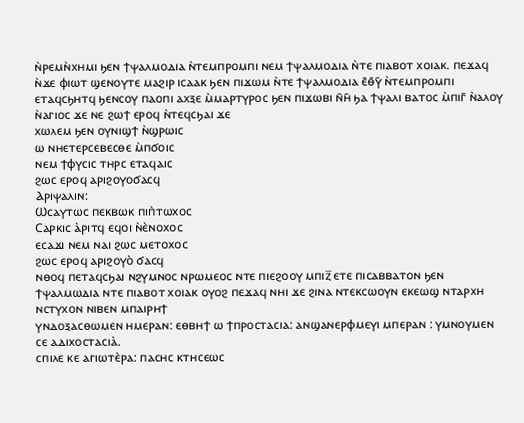ⲛ̀ⲣⲉⲙⲛ̀ⲭⲏⲙⲓ ϧⲉⲛ ϯⲯⲁⲗⲙⲟⲇⲓⲁ ⲛ̀ⲧⲉⲙⲡⲣⲟⲙⲡⲓ ⲛⲉⲙ ϯⲯⲁⲗⲙⲟⲇⲓⲁ ⲛ̀ⲧⲉ ⲡⲓⲁⲃⲟⲧ ⲭⲟⲓⲁⲕ. ⲡⲉϫⲁϥ ⲛ̀ϫⲉ ⲫⲓⲱⲧ ϣⲉⲛⲟⲩⲧⲉ ⲙⲁϩⲓⲣ ⲓⲥⲁⲁⲕ ϧⲉⲛ ⲡⲓϫⲱⲙ ⲛ̀ⲧⲉ ϯⲯⲁⲗⲙⲟⲇⲓⲁ ⲉ̄ⲑ̄ⲩ̄ ⲛ̀ⲧⲉⲙⲡⲣⲟⲙⲡⲓ ⲉⲧⲁϥⲥϧⲏⲧϥ ϧⲉⲛⲥⲟⲩ ⲡⲁⲟⲡⲓ ⲁⲭⲝⲉ ⲙ̀ⲙⲁⲣⲧⲩⲣⲟⲥ ϧⲉⲛ ⲡⲓϫⲱⲃⲓ ⲛ̄ⲏ̄ ϧⲁ ϯⲯⲁⲗⲓ ⲃⲁⲧⲟⲥ ⲙ̀ⲡⲓⲅ̄ ⲛ̀ⲁⲗⲟⲩ ⲛ̀ⲁⲅⲓⲟⲥ ϫⲉ ⲛⲉ ϩⲱϯ ⲉⲣⲟϥ ⲛ̀ⲧⲉϥⲥϧⲁⲓ ϫⲉ
ⲭⲱⲗⲉⲙ ϧⲉⲛ ⲟⲩⲛⲓϣϯ ⲛ̀ϣⲣⲱⲓⲥ
ⲱ ⲛⲏⲉⲧⲉⲣⲥⲉⲃⲉⲥⲑⲉ ⲙ̀ⲡϭⲟⲓⲥ
ⲛⲉⲙ ϯⲫⲩⲥⲓⲥ ⲧⲏⲣⲥ ⲉⲧⲁϥⲁⲓⲥ
ϩⲱⲥ ⲉⲣⲟϥ ⲁⲣⲓϩⲟⲩⲟϭⲁⲥϥ
Ⲁⲣⲓⲯⲁⲗⲓⲛ:
Ⲱⲥⲁⲩⲧⲱⲥ ⲡⲉⲕⲃⲱⲕ ⲡⲓⲡ̀ⲧⲱⲭⲟⲥ
Ⲥⲁⲣⲕⲓⲥ ⲁ̀ⲣⲓⲧϥ ⲉϥⲟⲓ ⲛ̀ⲉ̀ⲛⲟⲭⲟⲥ
ⲉⲥⲁϫⲓ ⲛⲉⲙ ⲛⲁⲓ ϩⲱⲥ ⲙⲉⲧⲟⲭⲟⲥ
ϩⲱⲥ ⲉⲣⲟϥ ⲁⲣⲓϩⲟⲩⲟ̀ ϭⲁⲥϥ
ⲛⲑⲟϥ ⲡⲉⲧⲁϥⲥϧⲁⲓ ⲛϩⲩⲙⲛⲟⲥ ⲛⲣⲱⲙⲉⲟⲥ ⲛⲧⲉ ⲡⲓⲉϩⲟⲟⲩ ⲙⲡⲓⲍ̅ ⲉⲧⲉ ⲡⲓⲥⲁⲃⲃⲁⲧⲟⲛ ϧⲉⲛ ϯⲯⲁⲗⲙⲱⲇⲓⲁ ⲛⲧⲉ ⲡⲓⲁⲃⲟⲧ ⲭⲟⲓⲁⲕ ⲟⲩⲟϩ ⲡⲉϫⲁϥ ⲛⲏⲓ ϫⲉ ϩⲓⲛⲁ ⲛⲧⲉⲕⲥⲱⲟⲩⲛ ⲉⲕⲉⲱϣ ⲛⲧⲁⲣⲭⲏ ⲛⲥⲧⲩⲭⲟⲛ ⲛⲓⲃⲉⲛ ⲙⲡⲁⲓⲣⲏϯ
ⲩⲛⲇⲟⲝⲁⲥⲑⲱⲙⲉⲛ ⲏⲙⲉⲣⲁⲛ: ⲉⲑⲃⲏϯ ⲱ ϯⲡⲣⲟⲥⲧⲁⲥⲓⲁ: ⲁⲛϣⲁⲛⲉⲣⲫⲙⲉⲩⲓ ⲙⲡⲉⲣⲁⲛ : ⲩⲙⲛⲟⲩⲙⲉⲛ ⲥⲉ ⲁⲇⲓⲭⲟⲥⲧⲁⲥⲓⲁ̀.
ⲥⲡⲓⲗⲉ ⲕⲉ ⲁⲅⲓⲱⲧⲉ̀ⲣⲁ: ⲡⲁⲥⲏⲥ ⲕⲧⲏⲥⲉⲱⲥ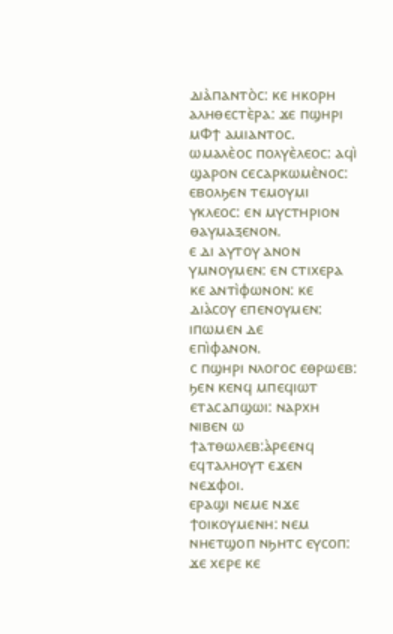ⲇⲓⲁ̀ⲡⲁⲛⲧⲟ̀ⲥ: ⲕⲉ ⲏⲕⲟⲣⲏ ⲁⲗⲏⲑⲉⲥⲧⲉ̀ⲣⲁ: ϫⲉ ⲡϣⲏⲣⲓ ⲙⲪϯ ⲁⲙⲓⲁⲛⲧⲟⲥ.
ⲱⲙⲁⲗⲉ̀ⲟⲥ ⲡⲟⲗⲩⲉ̀ⲗⲉⲟⲥ: ⲁϥⲓ̀ ϣⲁⲣⲟⲛ ⲥⲉⲥⲁⲣⲕⲱⲙⲉ̀ⲛⲟⲥ: ⲉⲃⲟⲗϧⲉⲛ ⲧⲉⲙⲟⲩⲙⲓ ⲩⲕⲗⲉⲟⲥ: ⲉⲛ ⲙⲩⲥⲧⲏⲣⲓⲟⲛ ⲑⲁⲩⲙⲁⲝⲉⲛⲟⲛ.
ⲉ ⲇⲓ ⲁⲩⲧⲟⲩ ⲁⲛⲟⲛ ⲩⲙⲛⲟⲩⲙⲉⲛ: ⲉⲛ ⲥⲧⲓⲭⲉⲣⲁ ⲕⲉ ⲁⲛⲧⲓ̀ⲫⲱⲛⲟⲛ: ⲕⲉ ⲇⲓⲁ̀ⲥⲟⲩ ⲉⲡⲉⲛⲟⲩⲙⲉⲛ: ⲓⲡⲱⲙⲉⲛ ⲇⲉ
ⲉⲡⲓ̀ⲫⲁⲛⲟⲛ.
ⲥ ⲡϣⲏⲣⲓ ⲛⲗⲟⲅⲟⲥ ⲉⲑⲣⲱⲉⲃ: ϧⲉⲛ ⲕⲉⲛϥ ⲙⲡⲉϥⲓⲱⲧ ⲉⲧⲁⲥⲁⲡϣⲱⲓ: ⲛⲁⲣⲭⲏ ⲛⲓⲃⲉⲛ ⲱ ϯⲁⲧⲑⲱⲗⲉⲃ:ⲁ̀ⲣⲉⲉⲛϥ ⲉϥⲧⲁⲗⲏⲟⲩⲧ ⲉϫⲉⲛ ⲛⲉϫⲫⲟⲓ.
ⲉⲣⲁϣⲓ ⲛⲉⲙⲉ ⲛϫⲉ ϯⲟⲓⲕⲟⲩⲙⲉⲛⲏ: ⲛⲉⲙ ⲛⲏⲉⲧϣⲟⲡ ⲛϧⲏⲧⲥ ⲉⲩⲥⲟⲡ: ϫⲉ ⲭⲉⲣⲉ ⲕⲉ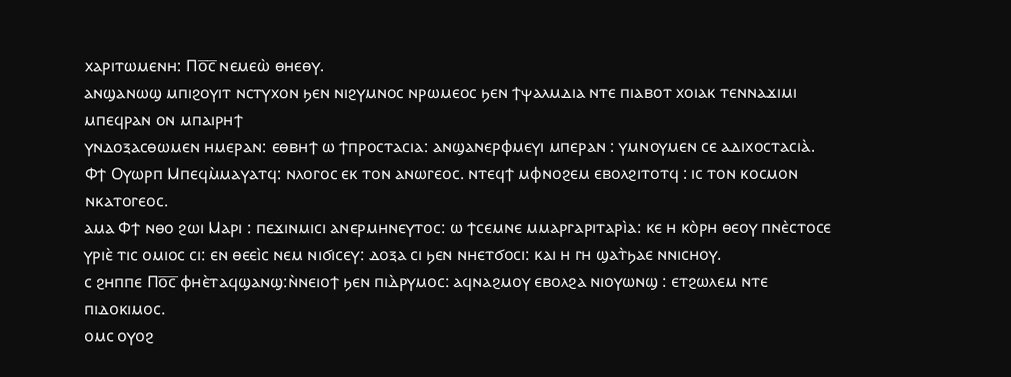ⲭⲁⲣⲓⲧⲱⲙⲉⲛⲏ: Ⲡⲟ̅ⲥ̅ ⲛⲉⲙⲉⲱ̀ ⲑⲏⲉⲑⲩ.
ⲁⲛϣⲁⲛⲱϣ ⲙⲡⲓϩⲟⲩⲓⲧ ⲛⲥⲧⲩⲭⲟⲛ ϧⲉⲛ ⲛⲓϩⲩⲙⲛⲟⲥ ⲛⲣⲱⲙⲉⲟⲥ ϧⲉⲛ ϯⲯⲁⲗⲙⲇⲓⲁ ⲛⲧⲉ ⲡⲓⲁⲃⲟⲧ ⲭⲟⲓⲁⲕ ⲧⲉⲛⲛⲁϫⲓⲙⲓ ⲙⲡⲉϥⲣⲁⲛ ⲟⲛ ⲙⲡⲁⲓⲣⲏϯ
ⲩⲛⲇⲟⲝⲁⲥⲑⲱⲙⲉⲛ ⲏⲙⲉⲣⲁⲛ: ⲉⲑⲃⲏϯ ⲱ ϯⲡⲣⲟⲥⲧⲁⲥⲓⲁ: ⲁⲛϣⲁⲛⲉⲣⲫⲙⲉⲩⲓ ⲙⲡⲉⲣⲁⲛ : ⲩⲙⲛⲟⲩⲙⲉⲛ ⲥⲉ ⲁⲇⲓⲭⲟⲥⲧⲁⲥⲓⲁ̀.
Ⲫϯ Ⲟⲩⲱⲣⲡ Ⲙⲡⲉϥⲙ̀ⲙⲁⲩⲁⲧϥ: ⲛⲗⲟⲅⲟⲥ ⲉⲕ ⲧⲟⲛ ⲁⲛⲱⲅⲉⲟⲥ. ⲛⲧⲉϥϯ ⲙⲫⲛⲟϩⲉⲙ ⲉⲃⲟⲗϩⲓⲧⲟⲧϥ : ⲓⲥ ⲧⲟⲛ ⲕⲟⲥⲙⲟⲛ ⲛⲕⲁⲧⲟⲅⲉⲟⲥ.
ⲁⲙⲁ Ⲫϯ ⲛⲑⲟ ϩⲱⲓ Ⲙⲁⲣⲓ : ⲡⲉϫⲓⲛⲙⲓⲥⲓ ⲁⲛⲉⲣⲙⲏⲛⲉⲩⲧⲟⲥ: ⲱ ϯⲥⲉⲙⲛⲉ ⲙⲙⲁⲣⲅⲁⲣⲓⲧⲁⲣⲓ̀ⲁ: ⲕⲉ ⲏ ⲕⲟ̀ⲣⲏ ⲑⲉⲟⲩ ⲡⲛⲉ̀ⲥⲧⲟⲥⲉ
ⲩⲣⲓⲉ̀ ⲧⲓⲥ ⲟⲙⲓⲟⲥ ⲥⲓ: ⲉⲛ ⲑⲉⲉⲓ̀ⲥ ⲛⲉⲙ ⲛⲓϭⲓⲥⲉⲩ: ⲇⲟⲝⲁ ⲥⲓ ϧⲉⲛ ⲛⲏⲉⲧϭⲟⲥⲓ: ⲕⲁⲓ ⲏ ⲅⲏ ϣⲁⲧ̀ϧⲁⲉ ⲛⲛⲓⲥⲏⲟⲩ.
ⲥ ϩⲏⲡⲡⲉ Ⲡⲟ̅ⲥ̅ ⲫⲏⲉ̀ⲧⲁϥϣⲁⲛϣ:ⲛ̀ⲛⲉⲓⲟϯ ϧⲉⲛ ⲡⲓⲇ̀ⲣⲩⲙⲟⲥ: ⲁϥⲛⲁϩⲙⲟⲩ ⲉⲃⲟⲗϩⲁ ⲛⲓⲟⲩⲱⲛϣ : ⲉⲧϩⲱⲗⲉⲙ ⲛⲧⲉ ⲡⲓⲇⲟⲕⲓⲙⲟⲥ.
ⲟⲙⲥ ⲟⲩⲟϩ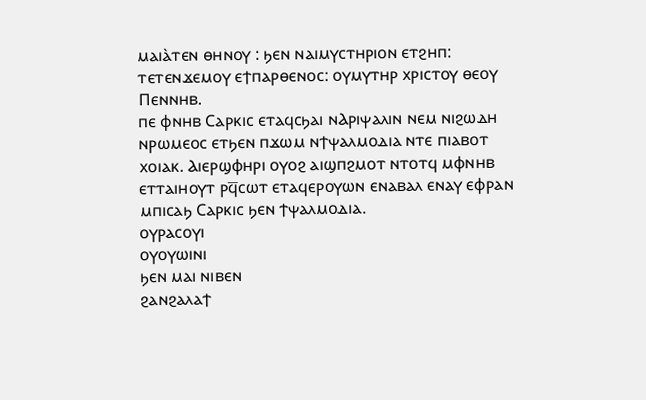ⲙⲁⲓⲁ̀ⲧⲉⲛ ⲑⲏⲛⲟⲩ : ϧⲉⲛ ⲛⲁⲓⲙⲩⲥⲧⲏⲣⲓⲟⲛ ⲉⲧϩⲏⲡ: ⲧⲉⲧⲉⲛϫⲉⲙⲟⲩ ⲉϯⲡⲁⲣⲑⲉⲛⲟⲥ: ⲟⲩⲙⲩⲧⲏⲣ ⲭⲣⲓⲥⲧⲟⲩ ⲑⲉⲟⲩ Ⲡⲉⲛⲛⲏⲃ.
ⲡⲉ ⲫⲛⲏⲃ Ⲥⲁⲣⲕⲓⲥ ⲉⲧⲁϥⲥϧⲁⲓ ⲛⲀⲣⲓⲯⲁⲗⲓⲛ ⲛⲉⲙ ⲛⲓϩⲱⲇⲏ ⲛⲣⲱⲙⲉⲟⲥ ⲉⲧϧⲉⲛ ⲡϫⲱⲙ ⲛϯⲯⲁⲗⲙⲟⲇⲓⲁ ⲛⲧⲉ ⲡⲓⲁⲃⲟⲧ ⲭⲟⲓⲁⲕ. Ⲁⲓⲉⲣϣⲫⲏⲣⲓ ⲟⲩⲟϩ ⲁⲓϣⲡϩⲙⲟⲧ ⲛⲧⲟⲧϥ ⲙⲫⲛⲏⲃ ⲉⲧⲧⲁⲓⲏⲟⲩⲧ ⲣϥ̅ⲥⲱⲧ ⲉⲧⲁϥⲉⲣⲟⲩⲱⲛ ⲉⲛⲁⲃⲁⲗ ⲉⲛⲁⲩ ⲉⲫⲣⲁⲛ ⲙⲡⲓⲥⲁϧ Ⲥⲁⲣⲕⲓⲥ ϧⲉⲛ ϯⲯⲁⲗⲙⲟⲇⲓⲁ.
ⲟⲩⲣⲁⲥⲟⲩⲓ
ⲟⲩⲟⲩⲱⲓⲛⲓ
ϧⲉⲛ ⲙⲁⲓ ⲛⲓⲃⲉⲛ
ϩⲁⲛϩⲁⲗⲁϯ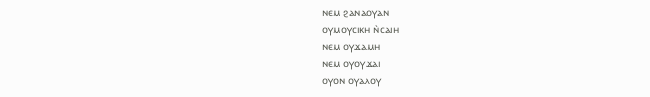ⲛⲉⲙ ϩⲁⲛⲁⲟⲩⲁⲛ
ⲟⲩⲙⲟⲩⲥⲓⲕⲏ ⲛ̀ⲥⲁⲓⲏ
ⲛⲉⲙ ⲟⲩϫⲁⲙⲏ
ⲛⲉⲙ ⲟⲩⲟⲩϫⲁⲓ
ⲟⲩⲟⲛ ⲟⲩⲁⲗⲟⲩ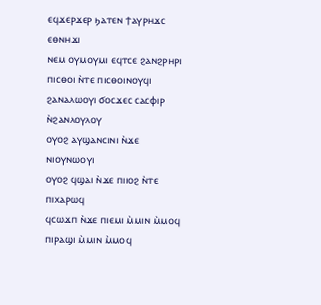ⲉϥϫⲉⲣϫⲉⲣ ϧⲁⲧⲉⲛ ϯⲁⲩⲣⲏϫⲥ ⲉⲑⲛⲏϫⲓ
ⲛⲉⲙ ⲟⲩⲙⲟⲩⲙⲓ ⲉϥⲧⲥⲉ ϩⲁⲛϩⲣⲏⲣⲓ
ⲡⲓⲥⲑⲟⲓ ⲛ̀ⲧⲉ ⲡⲓⲥⲑⲟⲓⲛⲟⲩϥⲓ
ϩⲁⲛⲁⲗⲱⲟⲩⲓ ϭⲟⲥϫⲉⲥ ⲥⲁⲥⲫⲓⲣ ⲛ̀ϩⲁⲛⲗⲟⲩⲗⲟⲩ
ⲟⲩⲟϩ ⲁⲩϣⲁⲛⲥⲓⲛⲓ ⲛ̀ϫⲉ ⲛⲓⲟⲩⲛⲱⲟⲩⲓ
ⲟⲩⲟϩ ϥϣⲁⲓ ⲛ̀ϫⲉ ⲡⲓⲓⲟϩ ⲛ̀ⲧⲉ ⲡⲓⲭⲁⲣⲱϥ
ϥⲥⲱϫⲡ ⲛ̀ϫⲉ ⲡⲓⲉⲙⲓ ⲙ̀ⲙⲓⲛ ⲙ̀ⲙⲟϥ
ⲡⲓⲣⲁϣⲓ ⲙ̀ⲙⲓⲛ ⲙ̀ⲙⲟϥ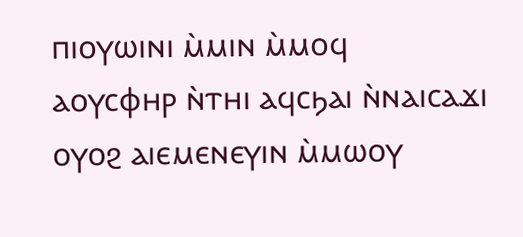ⲡⲓⲟⲩⲱⲓⲛⲓ ⲙ̀ⲙⲓⲛ ⲙ̀ⲙⲟϥ
ⲁⲟⲩⲥⲫⲏⲣ ⲛ̀ⲧⲏⲓ ⲁϥⲥϧⲁⲓ ⲛ̀ⲛⲁⲓⲥⲁϫⲓ ⲟⲩⲟϩ ⲁⲓⲉⲙⲉⲛⲉⲩⲓⲛ ⲙ̀ⲙⲱⲟⲩ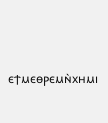ⲉϯⲙⲉⲑⲣⲉⲙⲛ̀ⲭⲏⲙⲓ